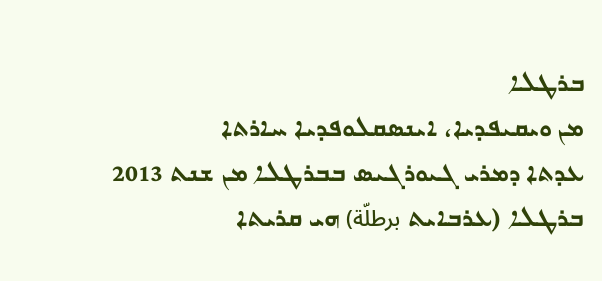ܒܪܛܠܐ
ܡܢ ܘܝܩܝܦܕܝܐ، ܐܝܢܣܩܠܘܦܕܝܐ ܚܐܪܬܐ
ܥܕܬܐ ܕܡܪܝ ܓܝܘܪܓܝܣ ܒܒܪܛܠܐ ܡܢ ܫܢܬ 2013
ܒܪܛܠܐ (ܥܪܒܐܝܬ برطلّة) ܗܝ ܩܪܝܬܐ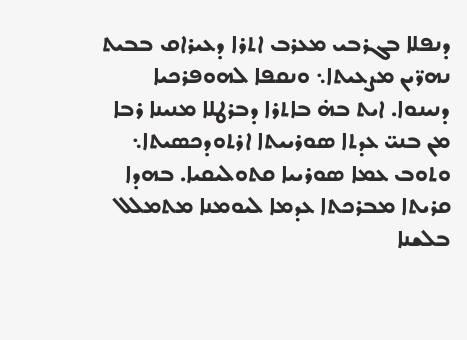ܕܢܦܠܐ ܒܓܪܒܝ ܡܥܪܒ ܐܬܪܐ ܕܥܝܪܐܩ ܒܒܝܬ ܢܗܪ̈ܝܢ ܡܨܥܝܬܐ܆ ܘܢܩܦܐ ܠܗܘܦܪܟܝܐ ܕܢܝܢܘܐ. ܐܝܬ ܒܗ̇ ܒܐܬܪܐ ܕܒܪܛܠܐ ܡܢܝܢܐ ܪܒܐ ܡܢ ܒܢܝ̈ ܥܕܬܐ ܣܘܪܝܝܬܐ ܐܪܬܘܕܟܣܝܬܐ܆ ܘܬܘܒ ܥܡܐ ܣܘܪܝܝܐ ܩܬܘܠܝܩܝܐ. ܒܗܕܐ ܩܪܝܬܐ ܡܒܪܟܬܐ ܥܕܡܐ ܠܝܘܡܢܐ ܡܬܡܠܠ ܒܠܫܢܐ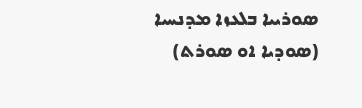ܣܘܪܝܝܐ ܒܠܥܙܐ ܡܕܢܚܝܐ (ܣܘܕܝܐ ܐܘ ܣܘܪܬ)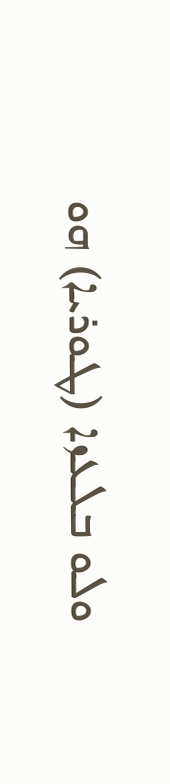ܘܠܘ ܒܠܥܙܐ (ܛܘܪܝܐ) ܗܘ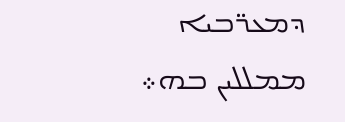ܕܡܥܪ̈ܒܝܐ ܡܡܠܠܝܢ ܒܗ܀